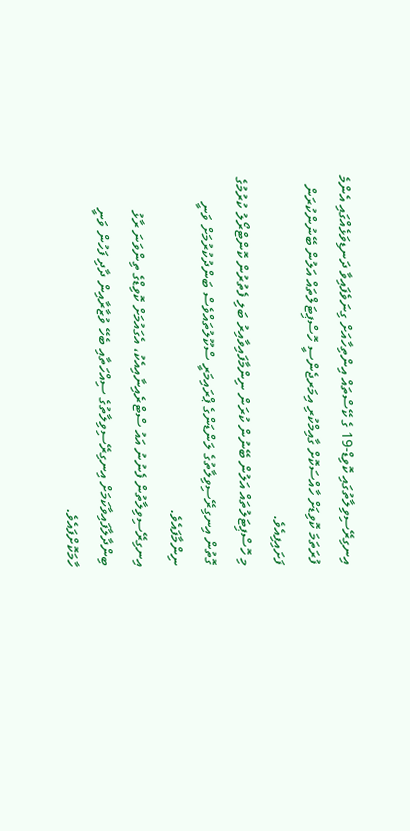އިނގިރޭސިވިލާތުގައި ކޮވިޑް-19 ގެ ކޭސްތައް އިންތިހާއަށް ގިނަވެފައިވާ ދަނޑިވަޅެއްގައި އެންމެ ފުރަތަމަ ކޮވިޑަށް ހާއްސަކޮށް ގާއިމްކުރި އިމަރޖެންސީ ހޮސްޕިޓަލްތައް އަލުން ބޭނުންކުރަން ފަށައިފިއެވެ.
މި ހޮސްޕިޓަލުތައް އަލުން ބޭނުން ކުރަން ނިންމާފައިވާއިރު ބަލި ފެތުރުން ކޮންޓްރޯލު ކުރުމުގެ ގޮތުން އިނގިރޭސިވިލާތުގެ ލަންޑަންގެ ޕްރައިމަރީ ސްކޫލުތައްވެސް ބަންދުކުރުމަށް ވަނީ ނިންމާފައެވެ.
އިނގިރޭސިވިލާތުން ފެނުނު އައު ސްޓްރެއިނާއިއެކު، އެގައުމަށް ކޮވިޑްގެ ތިންވަނަ ރާޅު ބިންދާލާފައިވާކަމަށް އިނގިރޭސިވިލާތުގެ ސިއްހަތާއި ބެހޭ ވުޒާރާއިން ދާދި ފަހުން ވަނީ ހާމަކޮށްފައެވެ.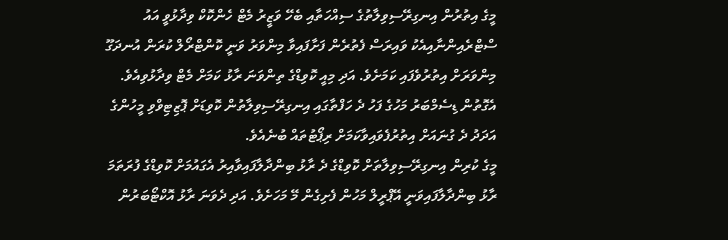މީގެ އިތުރުން އިނގިރޭސިވިލާތުގެ ސިއްހަތާއި ބެހޭ ވަޒީރު މެޓް ހެންކޮކް ވިދާޅުވީ އައު ސްޓްރެއިންނާއިއެކު ވައިރަސް ފެތުރެން ފަށާފައިވާ މިންވަރު ވަނީ ކޮންޓްރޯލް ކުރަން އުނދަގޫ މިންވަރަށް އިތުރުވެފައި ކަމަށެވެ. އަދި މިއީ ކޮވިޑްގެ ތިންވަނަ ރާޅު ކަމަށް މެޓް ވިދާޅުވިއެވެ.
އެގޮތުން ޑިސެމްބަރު މަހުގެ ފަހު ދެ ހަފްތާގައި އިނގިރޭސިވިލާތުން ކޮވިޑަށް ޕޮޒިޓިވްވި މީހުންގެ އަދަދު ދެ ގުނައަށް އިތުރުފެވައިވާކަމަށް ރިޕޯޓުތައް ބުނެއެވެ.
މީގެ ކުރިން އިނގިރޭސިވިލާތަށް ކޮވިޑްގެ ދެ ރާޅު ބިންދާލާފައިވާއިރު އެގައުމަށް ކޮވިޑްގެ ފުރަތަމަ ރާޅު ބިންދާލާފައިވަނީ އޭޕްރީލް މަހުން ފެށިގެން މޭ މަހަށެވެ. އަދި ދެވަނަ ރާޅު އޮކްޓޯބަރުން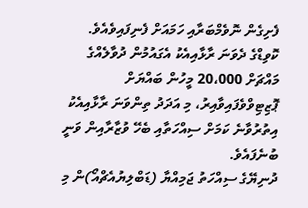ފެށިގެން ނޮވެމްބަރާއި ހަމައަށް ފެނިފައިވެއެވެ.
ކޮވިޑްގެ ދެވަނަ ރާޅާއިއެކު އެގައުމުން ދުވާލެއްގެ މައްޗަށް 20،000 މީހުން ބައްޔަށް ޕޮޒިޓިވްވެފައިވާއިރު، މި އަދަދު ތިންވަނަ ރާޅާއިއެކު އިތުރުވާނެ ކަމަށް ސިއްހަތާއި ބެހޭ ވުޒާރާއިން ވަނީ ބުނެފައެވެ.
ދުނިޔޭގެ ސިއްހަތު ޖަމިއްޔާ (ޑަބްލިޔުއެޗްއޯ)ން މި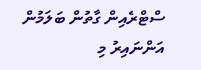ސްޓްރެއިން ގާތުން ބަލަމުން އަންނައިރު މި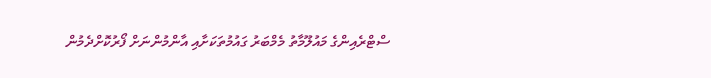ސްޓްރެއިންގެ މައުލޫމާތު މެމްބަރު ގައުމުތަކަށާއި އާންމުންނަށް ފޯރުކޮށްދެމުން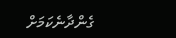ގެންދާނެކަމަށް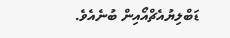ޑަބްލިޔުއެޗްއޯއިން ބުނެއެވެ.